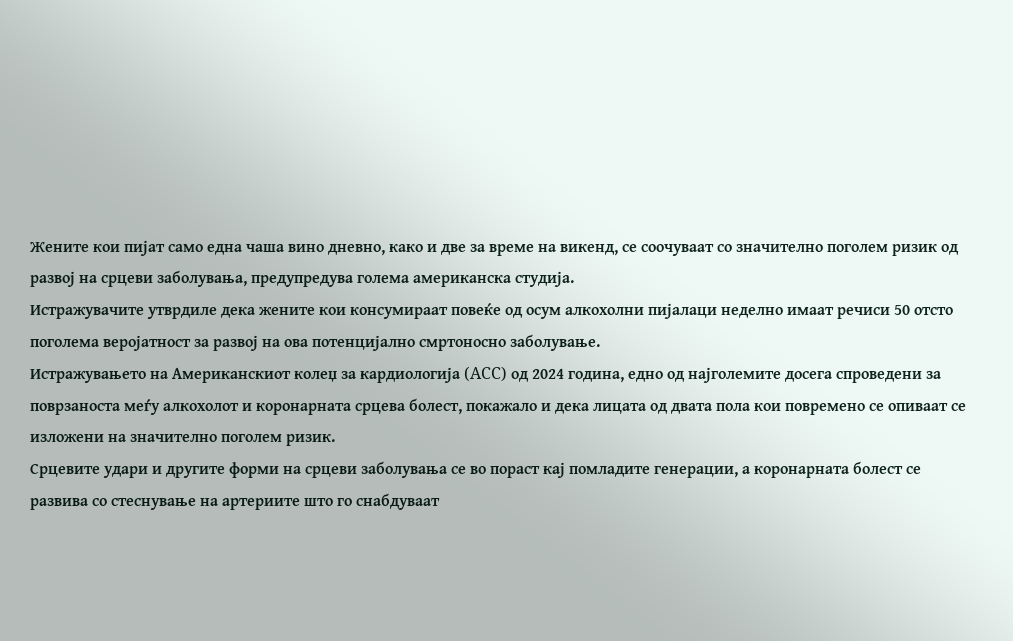Жените кои пијат само една чаша вино дневно, како и две за време на викенд, се соочуваат со значително поголем ризик од развој на срцеви заболувања, предупредува голема американска студија.
Истражувачите утврдиле дека жените кои консумираат повеќе од осум алкохолни пијалаци неделно имаат речиси 50 отсто поголема веројатност за развој на ова потенцијално смртоносно заболување.
Истражувањето на Американскиот колеџ за кардиологија (ACC) од 2024 година, едно од најголемите досега спроведени за поврзаноста меѓу алкохолот и коронарната срцева болест, покажало и дека лицата од двата пола кои повремено се опиваат се изложени на значително поголем ризик.
Срцевите удари и другите форми на срцеви заболувања се во пораст кај помладите генерации, а коронарната болест се развива со стеснување на артериите што го снабдуваат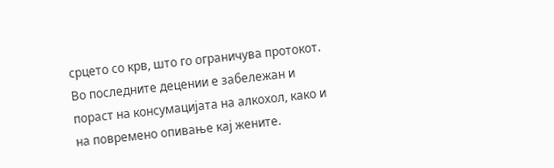срцето со крв, што го ограничува протокот. Во последните децении е забележан и пораст на консумацијата на алкохол, како и на повремено опивање кај жените.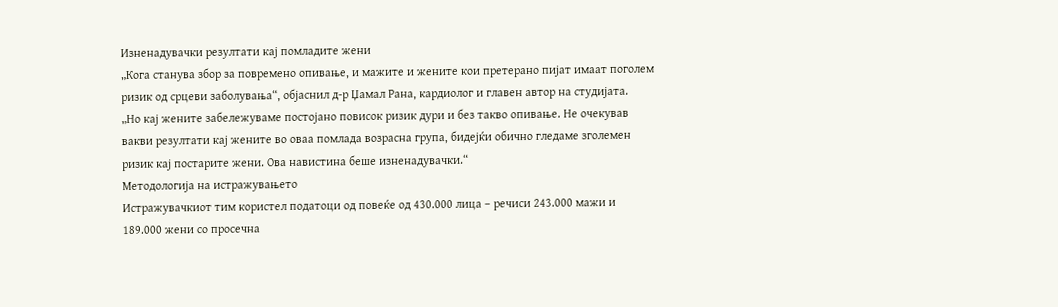Изненадувачки резултати кај помладите жени
„Кога станува збор за повремено опивање, и мажите и жените кои претерано пијат имаат поголем ризик од срцеви заболувања“, објаснил д-р Џамал Рана, кардиолог и главен автор на студијата.
„Но кај жените забележуваме постојано повисок ризик дури и без такво опивање. Не очекував вакви резултати кај жените во оваа помлада возрасна група, бидејќи обично гледаме зголемен ризик кај постарите жени. Ова навистина беше изненадувачки.“
Методологија на истражувањето
Истражувачкиот тим користел податоци од повеќе од 430.000 лица – речиси 243.000 мажи и 189.000 жени со просечна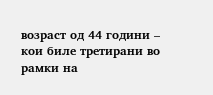возраст од 44 години – кои биле третирани во рамки на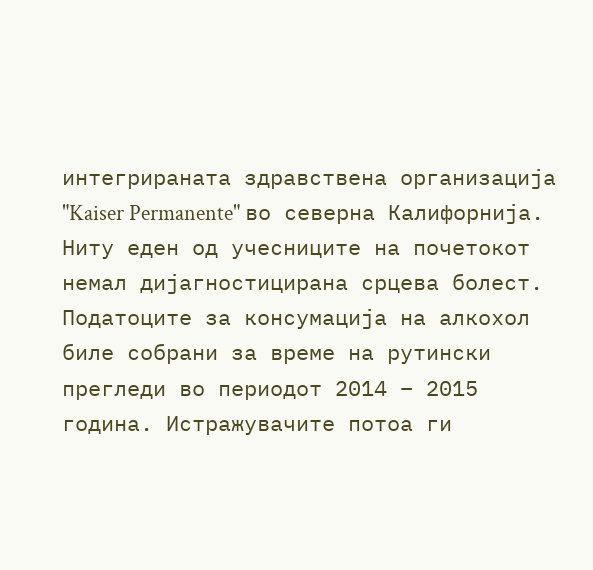интегрираната здравствена организација "Kaiser Permanente" во северна Калифорнија. Ниту еден од учесниците на почетокот немал дијагностицирана срцева болест.
Податоците за консумација на алкохол биле собрани за време на рутински прегледи во периодот 2014 – 2015 година. Истражувачите потоа ги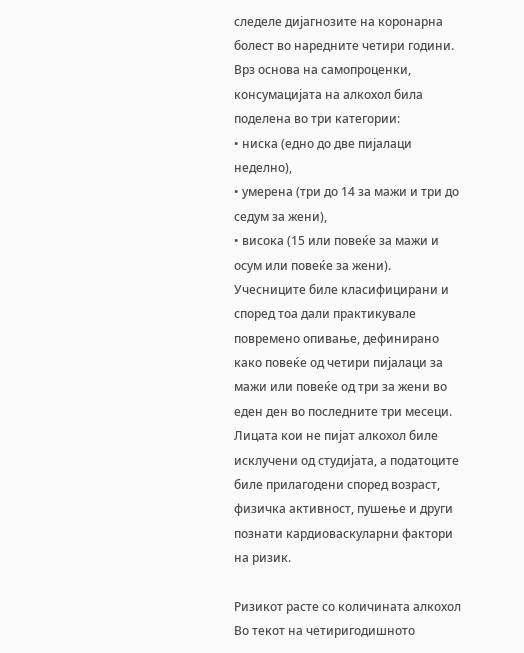следеле дијагнозите на коронарна болест во наредните четири години.
Врз основа на самопроценки, консумацијата на алкохол била поделена во три категории:
• ниска (едно до две пијалаци неделно),
• умерена (три до 14 за мажи и три до седум за жени),
• висока (15 или повеќе за мажи и осум или повеќе за жени).
Учесниците биле класифицирани и според тоа дали практикувале повремено опивање, дефинирано како повеќе од четири пијалаци за мажи или повеќе од три за жени во еден ден во последните три месеци.
Лицата кои не пијат алкохол биле исклучени од студијата, а податоците биле прилагодени според возраст, физичка активност, пушење и други познати кардиоваскуларни фактори на ризик.

Ризикот расте со количината алкохол
Во текот на четиригодишното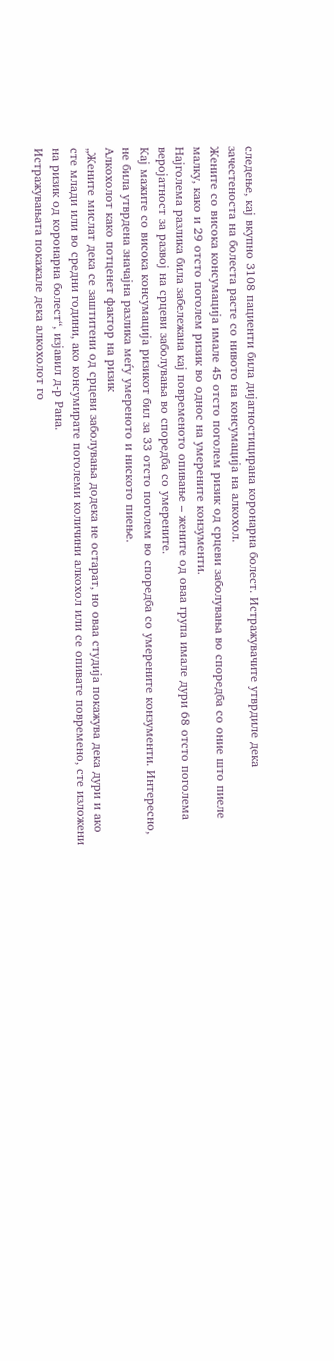следење, кај вкупно 3108 пациенти била дијагностицирана коронарна болест. Истражувачите утврдиле дека зачестеноста на болеста расте со нивото на консумација на алкохол.
Жените со висока консумација имале 45 отсто поголем ризик од срцеви заболувања во споредба со оние што пиеле малку, како и 29 отсто поголем ризик во однос на умерените конзументи.
Најголема разлика била забележана кај повременото опивање – жените од оваа група имале дури 68 отсто поголема веројатност за развој на срцеви заболувања во споредба со умерените.
Кај мажите со висока консумација ризикот бил за 33 отсто поголем во споредба со умерените конзументи. Интересно, не била утврдена значајна разлика меѓу умереното и ниското пиење.
Алкохолот како потценет фактор на ризик
„Жените мислат дека се заштитени од срцеви заболувања додека не остарат, но оваа студија покажува дека дури и ако сте млади или во средни години, ако консумирате поголеми количини алкохол или се опивате повремено, сте изложени на ризик од коронарна болест“, изјавил д-р Рана.
Истражувањата покажале дека алкохолот го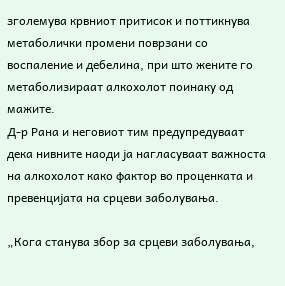зголемува крвниот притисок и поттикнува метаболички промени поврзани со воспаление и дебелина, при што жените го метаболизираат алкохолот поинаку од мажите.
Д-р Рана и неговиот тим предупредуваат дека нивните наоди ја нагласуваат важноста на алкохолот како фактор во проценката и превенцијата на срцеви заболувања.

„Кога станува збор за срцеви заболувања,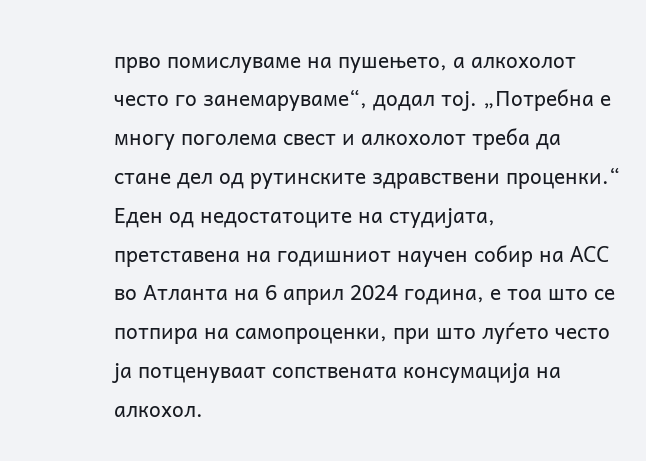прво помислуваме на пушењето, а алкохолот често го занемаруваме“, додал тој. „Потребна е многу поголема свест и алкохолот треба да стане дел од рутинските здравствени проценки.“
Еден од недостатоците на студијата, претставена на годишниот научен собир на ACC во Атланта на 6 април 2024 година, е тоа што се потпира на самопроценки, при што луѓето често ја потценуваат сопствената консумација на алкохол.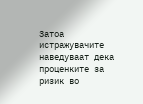Затоа истражувачите наведуваат дека проценките за ризик во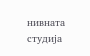нивната студија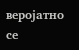веројатно се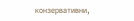конзервативни,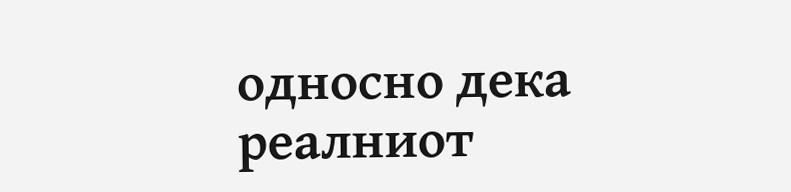односно дека реалниот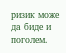ризик може да биде и поголем.